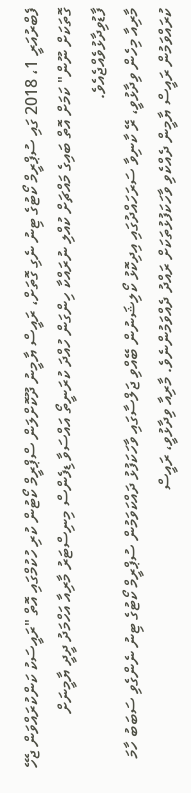ފެބްރުއަރީ 1، 2018 ގައި ސުޕްރީމް ކޯޓުގެ ޓިނު ނެގި ގޮތަށް، ރައީސް ޔާމީނު ދޫކޮށްލަން ސްޕްރީމް ކޯޓުން ކުރި ހުކުމްގައި އޮތް "ރައީސަކު ކަންކުރައްވަން ޖެހޭ ގޮތަކަށް ނޫން" ކަމަށް އޮތް ބައިގެ މައްޗަށް ކުއްލި ނުރައްކާ ހިންގަން ހުއްދަ ކުރަނީތޯ އައްސަވާ ޑިފެންސް މިނިސްޓަރު މާރިއާ އަހްމަދު ދީދީ ޔާމީނަށް ފާޑުވިދާޅުވެއްޖެއެވެ.
މާރިއާ މިހެން ވިދާޅުވީ، ރޭ ކާނިވާ ސަރަހައްދުގައި އިދިކޮޅު ކޯލިޝަނުން ބޭއްވި ޖަލްސާގައި ވާހަކަފުޅު ދައްކަވަމުން ސުޕްރީމް ކޯޓުގެ ޓިނު ނެންގެވި ސަބަބު ހާމަ ކުރައްވަމުން ރައީސް ޔާމީން ދެއްކެވި ވާހަކަފުޅުތަކަށް ރައްދު ދެއްވަމުންނެވެ. މާރިއާ ވިދާޅުވީ، ރައީސް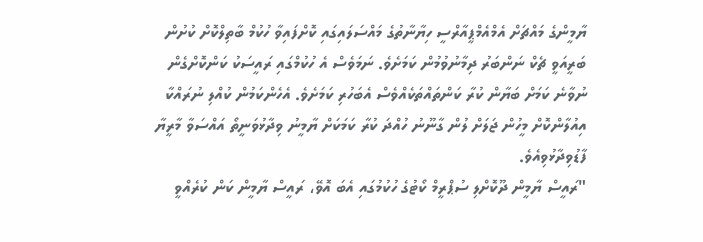ޔާމީންގެ މައްޗަށް އެމްއެމްޕީއާރްސީ ހިޔާނާތުގެ މައްސަލައިގައި ކޮށްފައިވާ ހުކުމް ބާތިލްކޮށް ކުށުން ބަރީއަވީ ޗެކް ނަންބަރު ދިމާނުވުމުން ކަމަށެވެ. ނަމަވެސް އެ ހުކުމްގައި ރައީސަކު ކަންކޮށްގެން ނުވާނެ ކަމަށް ބަޔާން ކުރާ ކަންތައްތަކެއްވެސް އެބަހުރި ކަމަށެވެ. އެހެންކަމުން ކުއްލި ނުރައްކާ އިއުލާންކޮށް މީހުން ޖަލަށް ލުން ގާނޫނު ހުއްދަ ކުރާ ކަމަކަށް ޔާމީނު ވިދާޅުވަނީތޯ އައްސަވާ މާރީޔާ ފާޑުވިދާޅުވިއެވެ.
"ރައީސް ޔާމީން ދޫކޮށްލި ސުޕްރީމް ކޯޓުގެ ހުކުމުގައި އެބަ އޮވޭ، ރައީސް ޔާމީން ކަން ކުރެއްވީ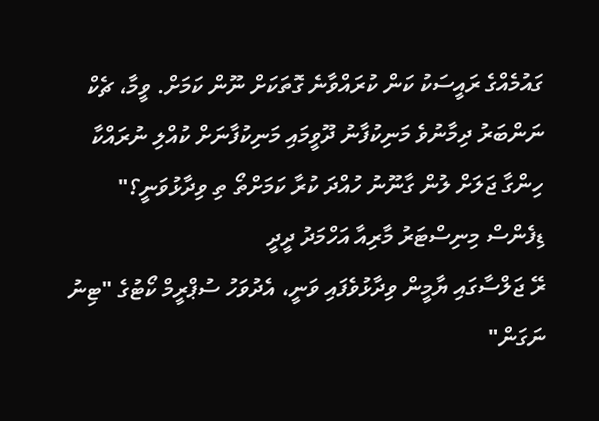ގައުމެއްގެ ރައީސަކު ކަން ކުރައްވާނެ ގޮތަކަށް ނޫން ކަމަށް. ވީމާ، ޗެކް ނަންބަރު ދިމާނުވެ މަނިކުފާނު ދޫވީމައި މަނިކުފާނަށް ކުއްލި ނުރައްކާ ހިންގާ ޖަލަށް ލުން ގާނޫނު ހުއްދަ ކުރާ ކަމަށްތޯ ތި ވިދާޅުވަނީ؟"
ޑިފެންސް މިނިސްޓަރު މާރިއާ އަހްމަދު ދީދީ
ރޭ ޖަލްސާގައި ޔާމީން ވިދާޅުވެފައި ވަނީ، އެދުވަހު ސުޕްރީމް ކޯޓުގެ "ޓިނު ނަގަން"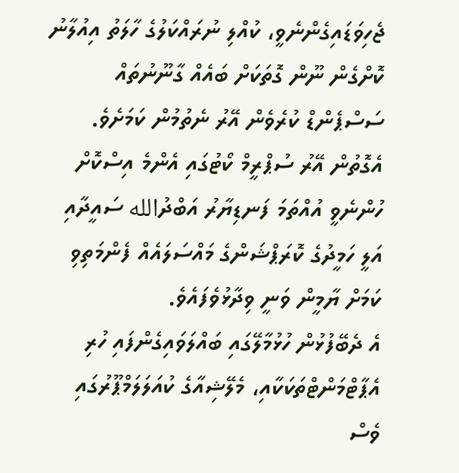ޖެހިވަޑައިގެންނެވީ، ކުއްލި ނުރައްކަލުގެ ހާލަތު އިއުލާނު ކޮށްގެން ނޫން ގޮތަކަށް ބައެއް ގާނޫނުތައް ސަސްޕެންޑް ކުރެވެން އޭރު ނެތުމުން ކަމަށެވެ. އެގޮތުން އޭރު ސުޕްރީމް ކޯޓުގައި އެންމެ އިސްކޮށް ހުންނެވީ އުއްތަމަ ފަނޑިޔާރު އަބްދުالله ސައީދާއި އަލީ ހަމީދުގެ ކޮރަޕްޝަންގެ މައްސަލައެއް ފެންމަތިވި ކަމަށް ޔާމީން ވަނީ ވިދާޅުވެފައެވެ.
އެ ދެބޭފުޅުން ހުޅުމާލޭގައި ބައްލަވައިގެންފައި ހުރި އެޕާޓްމަންޓްތަކަކާއި، މެލޭޝިއާގެ ކުއަލަލަމްޕޫރުގައި ވެސް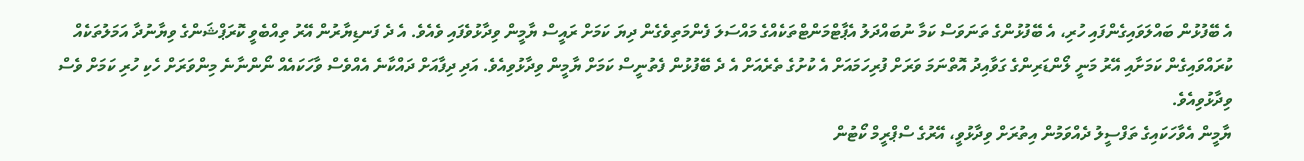އެ ބޭފުޅުން ބައްލަވައިގެންފައި ހުރި، އެ ބޭފުޅުންގެ ތަނަވަސް ކަމާ ނުބައްދަލު އެޕާޓްމަންޓްތަކެއްގެ މައްސަލަ ފެންމަތިވެގެން ދިޔަ ކަމަށް ރައީސް ޔާމީން ވިދާޅުވެފައި ވެއެވެ. އެ ދެ ފަނޑިޔާރުން އޭރު ތިއްބެވީ ކޮރަޕްޝަންގެ ވިޔާނުދާ އަމަލުތަކެއް ކުރައްވައިގެން ކަމަށާއި އޭރު މަނީ ލޯންޑަރިންގެ ގަވާއިދު އޮތްނަމަ ވަރަށް ފުރިހަމައަށް އެ ކުށުގެ ތެރެއަށް އެ ދެ ބޭފުޅުން ފެތުނީސް ކަމަށް ޔާމީން ވިދާޅުވިއެވެ. އަދި ދިފާއަށް ދައްކާނެ އެއްވެސް ވާހަކައެއް ނޯންނާނެ މިންވަރަށް ހެކި ހުރި ކަމަށް ވެސް ވިދާޅުވިއެވެ.
ޔާމީން އެވާހަކައިގެ ތަފްސީލު ދެއްވަމުން އިތުރަށް ވިދާޅުވީ، އޭރުގެ ސްޕްރީމް ކޯޓުން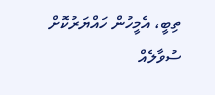ތިބީ، އެމީހުން ހައްޔަރުކޮށް ސުވާލެއް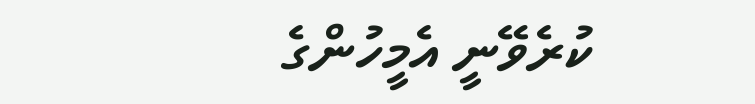ކުރެވޭނީ އެމީހުންގެ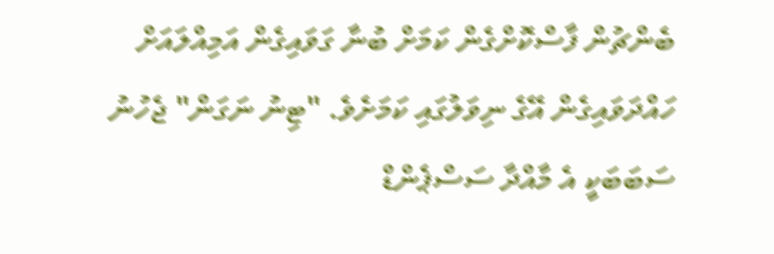ބެންޗުން ފާސްކޮށްގެން ކަމަށް ބުނާ ގަވައިގެން އަމިއްލައަށް ހައްދަވައިގެން އޭގެ ނިވަލުގައި ކަމަށެވެ. "ޓިނު ނަގަން" ޖެހުނު ސަބަބަކީ އެ މާއްދާ ސަސްޕެންޑް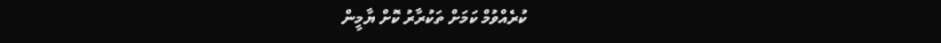ކުރެއްވުމް ކަމަށް ތަކުރާރު ކޮށް ޔާމީން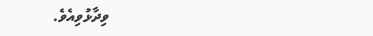ވިދާޅުވިއެވެ.